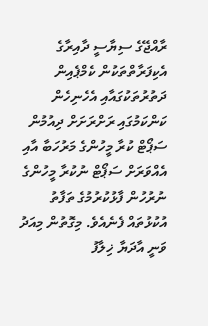ރާއްޖޭގެ ސިޔާސީ ދާއިރާގެ އެކިފަރާތްތަކުން ކެމްޕެއިން ދަތުރުތަކުގައާއި އެހެނިހެން ކަންކަމުގައި ރަށްރަށަށް ދިއުމުން ސަޕޯޓް ކުރާ މީހުންގެ މަރުހަބާ އާއި އެއްވަރަށް ސަޕޯޓް ނުކުރާ މީހުންގެ ނުރުހުން ފާޅުކުރުމުގެ ތަފާތު އުކުޅުތައް ފެނެއެވެ. މިގޮތުން މިއަދު ވަނީ އާދަޔާ ޚިލާފު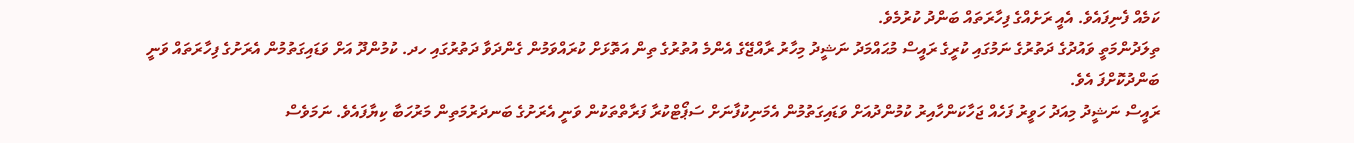ކަމެއް ފެނިފައެވެ. އެއީ ރަށެއްގެ ފިހާރަތައް ބަންދު ކުރުމެވެ.
ތިލަދުންމަތީ ވައުދުގެ ދަތުރުގެ ނަމުގައި ކުރީގެ ރައީސް މުޙައްމަދު ނަޝީދު މިހާރު ރާއްޖޭގެ އެންމެ އުތުރުގެ ތިން އަތޮޅަށް ކުރައްވަމުން ގެންދަވާ ދަތުރުގައި ހދ. ކުމުންދޫ އަށް ވަޑައިގަތުމުން އެރަށުގެ ފިހާރަތައް ވަނީ ބަންދުކޮށްފަ އެވެ.
ރައީސް ނަޝީދު މިއަދު ހަވީރު ފަހެއް ޖަހާކަންހާއިރު ކުމުންދުއަށް ވަޑައިގަތުމުން އެމަނިކުފާނަށް ސަޕޯޓްކުރާ ފަރާތްތަކުން ވަނީ އެރަށުގެ ބަނދަރުމަތިން މަރުހަބާ ކިޔާފައެވެ. ނަމަވެސް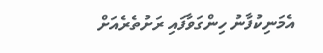އެމަނިކުފާނު ހިންގަވާފައި ރަށުތެރެއަށް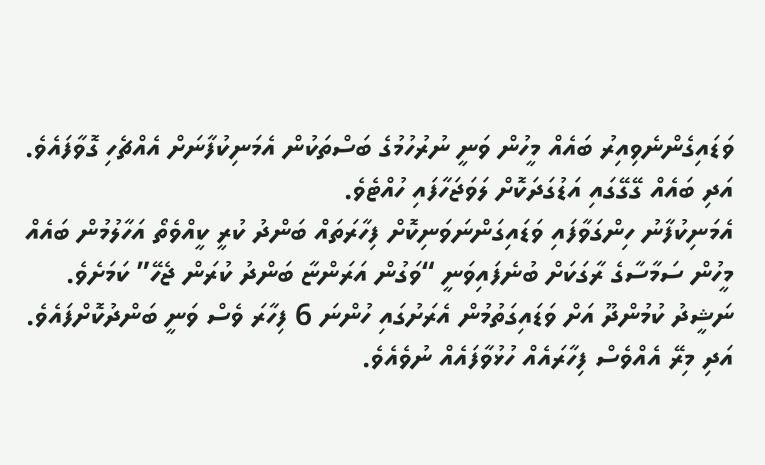ވަޑައިގެންނެވިއިރު ބައެއް މީހުން ވަނީ ނުރުހުމުގެ ބަސްތަކުން އެމަނިކުފާނަށް އެއްޗެހި ގޮވާފައެވެ. އަދި ބައެއް ގޭގޭގައި އަޑުގަދަކޮށް ލަވަޖަހާފައި ހުއްޓެވެ.
އެމަނިކުފާނު ހިންގަވާފައި ވަޑައިގަންނަވަނިކޮށް ފިހާރަތައް ބަންދު ކުރީ ކީއްވެތޯ އަހާލުމުން ބައެއް މީހުން ސަމާސާގެ ރާގަކަށް ބުނެފައިވަނީ “ވަގުން އަރަންޏާ ބަންދު ކުރަން ޖެހޭ” ކަމަށެވެ. ނަޝީދު ކުމުންދޫ އަށް ވަޑައިގަތުމުން އެރަށުގައި ހުންނަ 6 ފިހާރަ ވެސް ވަނީ ބަންދުކޮށްފައެވެ. އަދި މިރޭ އެއްވެސް ފިހާރައެއް ހުޅުވާފައެއް ނުވެއެވެ.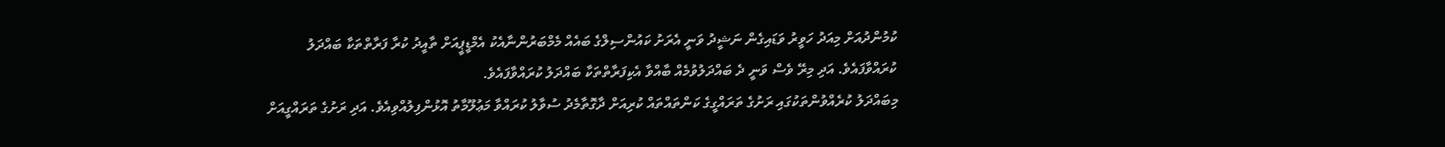ކުމުންދުއަށް މިއަދު ހަވީރު ވަޑައިގެން ނަޝީދު ވަނީ އެރަށު ކައުންސިލްގެ ބައެއް މެމްބަރުންނާއެކު އެމްޑީޕީއަށް ތާއީދު ކުރާ ފަރާތްތަކާ ބައްދަލު ކުރައްވާފައެވެ. އަދި މިރޭ ވެސް ވަނީ ދެ ބައްދަލުވުމެއް ބާއްވާ އެކިފަރާތްތަކާ ބައްދަލު ކުރައްވާފައެވެ.
މިބައްދަލު ކުރެއްވުންތަކުގައި ރަށުގެ ތަރައްގީގެ ކަންތައްތައް ކުރިއަށް ދާގޮތާމެދު ސުވާލު ކުރައްވާ މަޢުލޫމާތު އޮޅުންފިލުއްވިއެވެ. އަދި ރަށުގެ ތަރައްގީއަށް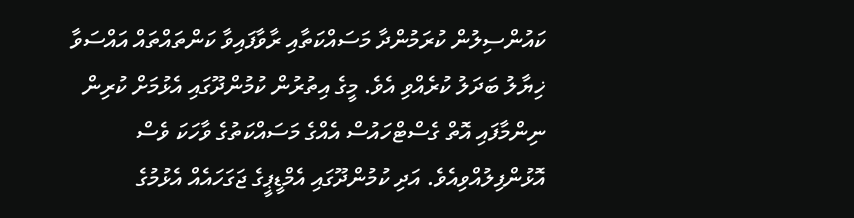ކައުންސިލުން ކުރަމުންދާ މަސައްކަތާއި ރާވާފައިވާ ކަންތައްތައް އައްސަވާ ޚިޔާލު ބަދަލު ކުރެއްވި އެވެ. މީގެ އިތުރުން ކުމުންދޫގައި އެޅުމަށް ކުރިން ނިންމާފައި އޮތް ގެސްޓްހައުސް އެއްގެ މަސައްކަތުގެ ވާހަކަ ވެސް އޮޅުންފިލުއްވިއެވެ. އަދި ކުމުންދޫގައި އެމްޑީޕީގެ ޖަގަހައެއް އެޅުމުގެ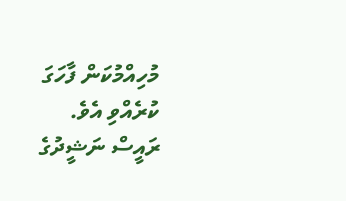މުހިއްމުކަން ފާހަގަ ކުރެއްވި އެވެ.
ރައީސް ނަޝީދުގެ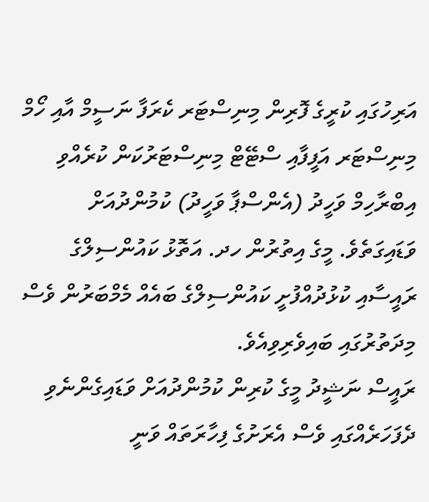އަރިހުގައި ކުރީގެ ފޮރިން މިނިސްޓަރ ކެރަފާ ނަސީމް އާއި ހޯމް މިނިސްޓަރ އަފީފާއި ސްޓޭޓް މިނިސްޓަރުކަން ކުރެއްވި އިބްރާހިމް ވަހީދު (އެންސްޕާ ވަހީދު) ކުމުންދުއަށް ވަޑައިގަތެވެ. މީގެ އިތުރުން ހދ. އަތޮޅު ކައުންސިލްގެ ރައީސާއި ކުޅުދުއްފުށީ ކައުންސިލްގެ ބައެއް މެމްބަރުން ވެސް މިދަތުރުގައި ބައިވެރިވިއެވެ.
ރައީސް ނަޝީދު މީގެ ކުރިން ކުމުންދުއަށް ވަޑައިގެންނެވި ދެފަހަރެއްގައި ވެސް އެރަށުގެ ފިހާރަތައް ވަނީ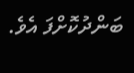ބަންދުކޮށްފަ އެވެ.